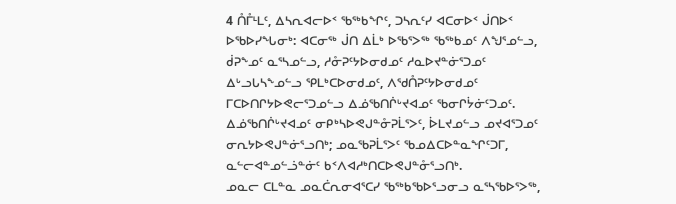4 ᑍᒤᒻᒪᑦ, ᐃᓴᕆᐊᓕᐅᑉ ᖃᖅᑲᖏᑦ, ᑐᓴᕆᑦᓯ ᐊᑕᓂᐅᑉ ᒎᑎᐅᑉ ᐅᖃᐅᓯᖓᓂᒃ: ᐊᑕᓂᖅ ᒎᑎ ᐃᒫᒃ ᐅᖃᕐᐳᖅ ᖃᖅᑲᓄᑦ ᐱᖑᕐᓄᓪᓗ, ᑰᕈᖕᓄᑦ ᓇᕐᓴᓄᓪᓗ, ᓱᓁᕈᑦᔭᐅᓂᑯᓄᑦ ᓱᓇᐅᔪᓐᓃᕐᑐᓄᑦ ᐃᒡᓗᒐᓴᖕᓄᓪᓗ ᕿᒪᒃᑕᐅᓂᑯᓄᑦ, ᐱᖁᑍᕈᑦᔭᐅᓂᑯᓄᑦ ᒥᑕᐅᑎᒋᔭᐅᕙᓕᕐᑐᓄᓪᓗ ᐃᓅᖃᑎᒌᒡᔪᐊᓄᑦ ᖃᓂᒋᔮᓃᑦᑐᓄᑦ.
ᐃᓅᖃᑎᒌᒡᔪᐊᓄᑦ ᓂᑭᒃᓴᐅᕙᒍᓐᓁᕈᒫᕐᐳᑦ, ᐆᒪᔪᓄᓪᓗ ᓄᔪᐊᕐᑐᓄᑦ ᓂᕆᔭᐅᕙᒍᓐᓃᕐᓗᑎᒃ; ᓄᓇᖃᕈᒫᕐᐳᑦ ᖃᓄᐃᑕᐅᓐᓇᖏᑦᑐᒥ, ᓇᓪᓕᐊᓐᓄᓪᓘᓐᓃᑦ ᑲᑉᐱᐊᓱᒃᑎᑕᐅᕙᒍᓐᓁᕐᓗᑎᒃ.
ᓄᓇᓕ ᑕᒪᓐᓇ ᓄᓇᑖᕆᓂᐊᕐᑕᓯ ᖃᖅᑲᖃᐅᕐᓗᓂᓗ ᓇᕐᓴᖃᐅᕐᐳᖅ,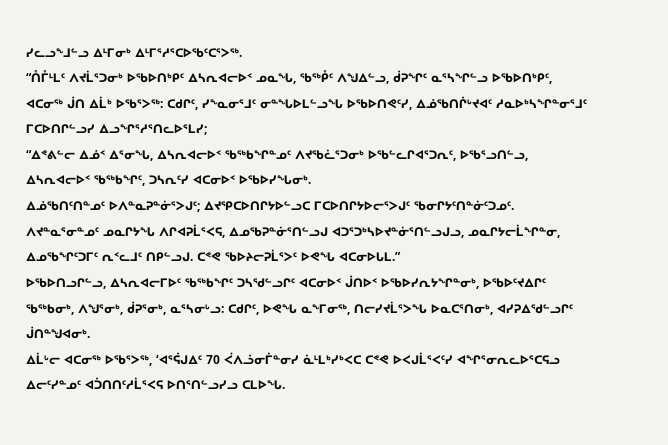ᓯᓚᓗᖕᒧᓪᓗ ᐃᒻᒥᓂᒃ ᐃᒻᒥᕐᓱᕐᑕᐅᖃᑦᑕᕐᐳᖅ.
“ᑍᒤᒻᒪᑦ ᐱᔪᒫᕐᑐᓂᒃ ᐅᖃᐅᑎᒃᑭᑦ ᐃᓴᕆᐊᓕᐅᑉ ᓄᓇᖓ, ᖃᖅᑬᑦ ᐱᖑᐃᓪᓗ, ᑰᕈᖏᑦ ᓇᕐᓴᖏᓪᓗ ᐅᖃᐅᑎᒃᑭᑦ, ᐊᑕᓂᖅ ᒎᑎ ᐃᒫᒃ ᐅᖃᕐᐳᖅ: ᑕᑯᒋᑦ, ᓯᖕᓇᓂᕐᒧᑦ ᓂᓐᖓᐅᒪᓪᓗᖓ ᐅᖃᐅᑎᕙᑦᓯ, ᐃᓅᖃᑎᒌᒡᔪᐊᑦ ᓱᓇᐅᒃᓴᖏᓐᓂᕐᒧᑦ ᒥᑕᐅᑎᒋᓪᓗᓯ ᐃᓗᖏᕐᓱᕐᑎᓚᐅᕐᒪᓯ;
“ᐃᕝᕕᓪᓕ ᐃᓅᑉ ᐃᕐᓂᖓ, ᐃᓴᕆᐊᓕᐅᑉ ᖃᖅᑲᖏᓐᓄᑦ ᐱᔪᖃᓛᕐᑐᓂᒃ ᐅᖃᓪᓚᒋᐊᕐᑐᕆᑦ, ᐅᖃᕐᓗᑎᓪᓗ, ᐃᓴᕆᐊᓕᐅᑉ ᖃᖅᑲᖏᑦ, ᑐᓴᕆᑦᓯ ᐊᑕᓂᐅᑉ ᐅᖃᐅᓯᖓᓂᒃ.
ᐃᓅᖃᑎᑦᑎᓐᓄᑦ ᐅᐱᓐᓇᕈᓐᓃᕐᐳᒍᑦ; ᐃᔪᕿᑕᐅᑎᒋᔭᐅᓪᓗᑕ ᒥᑕᐅᑎᒋᔭᐅᓕᕐᐳᒍᑦ ᖃᓂᒋᔭᑦᑎᓐᓃᑦᑐᓄᑦ.
ᐱᔪᓐᓇᕐᓂᓐᓄᑦ ᓄᓇᒋᔭᖓ ᐱᒋᐊᕈᒫᕐᐸᕋ, ᐃᓄᖃᕈᓐᓃᕐᑎᓪᓗᒍ ᐊᑐᕐᑐᒃᓴᐅᔪᓐᓃᕐᑎᓪᓗᒍᓗ, ᓄᓇᒋᔭᓕᒫᖏᓐᓂ, ᐃᓄᖃᖏᑦᑐᒥᑦ ᕆᑉᓚᒧᑦ ᑎᑭᓪᓗᒍ. ᑕᕝᕙ ᖃᐅᔨᓕᕈᒫᕐᐳᑦ ᐅᕙᖓ ᐊᑕᓂᐅᒐᒪ.”
ᐅᖃᐅᑎᓗᒋᓪᓗ, ᐃᓴᕆᐊᓕᒥᐅᑦ ᖃᖅᑲᖏᑦ ᑐᓴᖁᓪᓗᒋᑦ ᐊᑕᓂᐅᑉ ᒎᑎᐅᑉ ᐅᖃᐅᓯᕆᔭᖏᓐᓂᒃ, ᐅᖃᐅᑦᔪᐃᒋᑦ ᖃᖅᑲᓂᒃ, ᐱᖑᕐᓂᒃ, ᑰᕈᕐᓂᒃ, ᓇᕐᓴᓂᒡᓗ: ᑕᑯᒋᑦ, ᐅᕙᖓ ᓇᖕᒥᓂᖅ, ᑎᓕᓯᔪᒫᕐᐳᖓ ᐅᓇᑕᕐᑎᓂᒃ, ᐊᓯᕈᐃᖁᓪᓗᒋᑦ ᒎᑎᓐᖑᐊᓂᒃ.
ᐃᒫᒡᓕ ᐊᑕᓂᖅ ᐅᖃᕐᐳᖅ, ‘ᐊᕐᕌᒍᐃᑦ 70 ᐹᐱᓘᓂᒦᓐᓂᓯ ᓈᒻᒪᒃᓯᒃᐸᑕ ᑕᕝᕙ ᐅᐸᒍᒫᕐᐸᑦᓯ ᐊᖏᕐᓂᕆᓚᐅᕐᑕᕋᓗ ᐃᓕᑦᓯᓐᓄᑦ ᐊᑑᑎᑎᑦᓱᒫᕐᐸᕋ ᐅᑎᕐᑎᓪᓗᓯᓗ ᑕᒪᐅᖓ.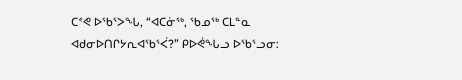ᑕᕝᕙ ᐅᖃᕐᐳᖓ, “ᐊᑕᓃᖅ, ᖃᓄᖅ ᑕᒪᓐᓇ ᐊᑯᓂᐅᑎᒋᔭᕆᐊᖃᕐᐹ?” ᑭᐅᕚᖓᓗ ᐅᖃᕐᓗᓂ: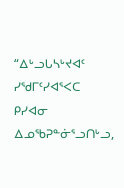“ᐃᒡᓗᒐᓴᒡᔪᐊᑦ ᓯᖁᒥᑦᓯᐊᕐᐸᑕ ᑭᓯᐊᓂ ᐃᓄᖃᕈᓐᓃᕐᓗᑎᒡᓗ,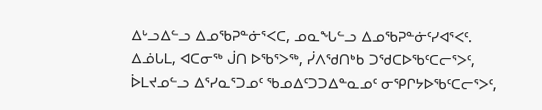ᐃᒡᓗᐃᓪᓗ ᐃᓄᖃᕈᓐᓃᕐᐸᑕ, ᓄᓇᖓᓪᓗ ᐃᓄᖃᕈᓐᓃᑦᓯᐊᕐᐸᑦ.
ᐃᓅᒐᒪ, ᐊᑕᓂᖅ ᒎᑎ ᐅᖃᕐᐳᖅ, ᓰᐱᖁᑎᒃᑲ ᑐᖁᑕᐅᖃᑦᑕᓕᕐᐳᑦ, ᐆᒪᔪᓄᓪᓗ ᐃᕐᓯᓇᕐᑐᓄᑦ ᖃᓄᐃᑦᑐᑐᐃᓐᓇᓄᑦ ᓂᕿᒋᔭᐅᖃᑦᑕᓕᕐᐳᑦ,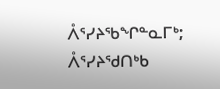ᐰᕐᓯᔨᖃᖏᓐᓇᒥᒃ; ᐰᕐᓯᔨᖁᑎᒃᑲ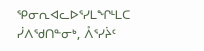ᕿᓂᕆᐊᓚᐅᕐᓯᒪᖏᒻᒪᑕ ᓰᐱᖁᑎᓐᓂᒃ, ᐰᕐᓯᔩᑦ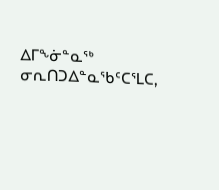ᐃᒥᖕᓃᓐᓇᖅ ᓂᕆᑎᑐᐃᓐᓇᖃᑦᑕᕐᒪᑕ,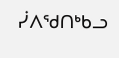ᓰᐱᖁᑎᒃᑲᓗ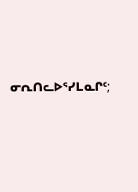ᓂᕆᑎᓚᐅᕐᓯᒪᓇᒋᑦ;